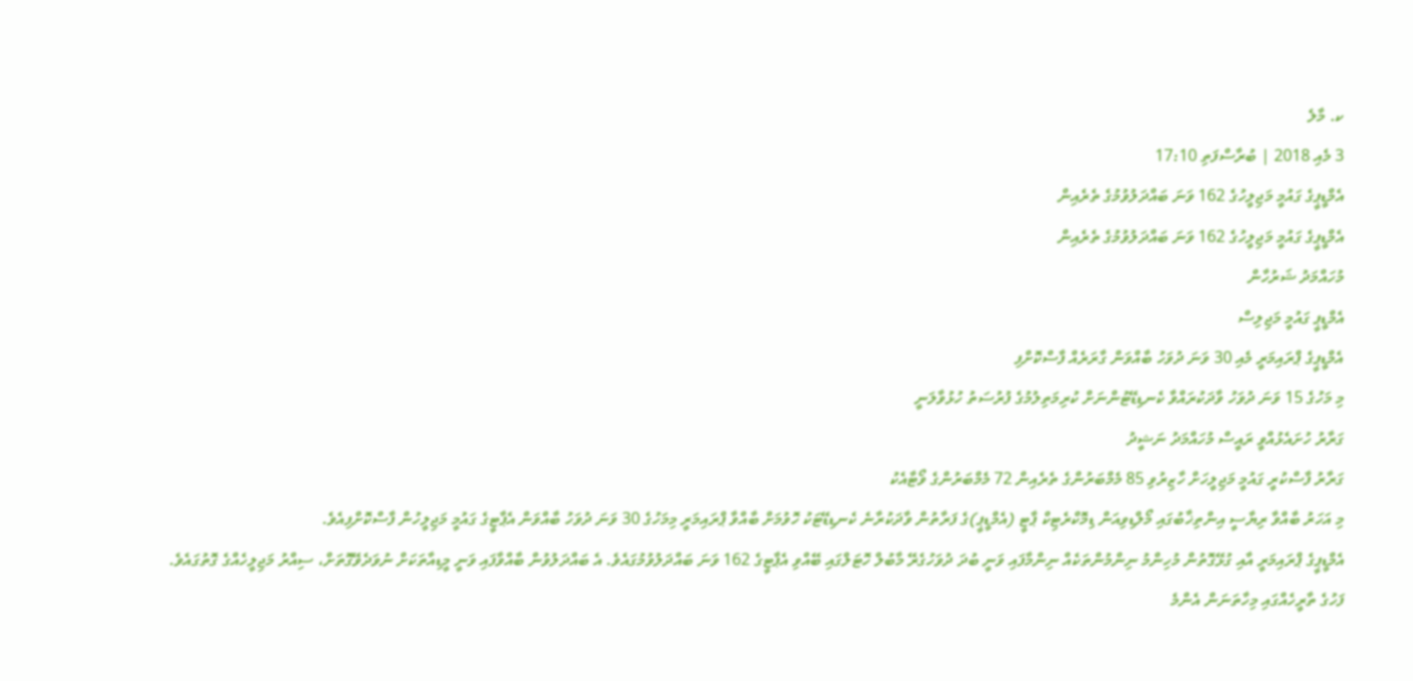ކ. މާލެ
3 މެއި 2018 | ބުރާސްފަތި 17:10
އެމްޑީޕީގެ ގައުމީ މަޖިލީހުގެ 162 ވަނަ ބައްދަލުވުމުގެ ތެރެއިން
އެމްޑީޕީގެ ގައުމީ މަޖިލީހުގެ 162 ވަނަ ބައްދަލުވުމުގެ ތެރެއިން
މުހައްމަދު ޝަރުހާން
އެމްޑީޕީ ގައުމީ މަޖިލިސް
އެމްޑީޕީގެ ޕްރައިމަރީ މެއި 30 ވަނަ ދުވަހު ބާއްވަން ގާރަރެއް ފާސްކޮށްފި
މި މަހުގެ 15 ވަނަ ދުވަހު ވާދަކުރައްވާ ކެނޑިޑޭޓުންނަށް ކުރިމަތިލުމުގެ ފުރުސަތު ހުޅުވާލަނީ
ގަރާރު ހުށައެޅުއްވީ ރައީސް މުހައްމަދު ނަޝީދު
ގަރާރު ފާސްކުރީ ގައުމީ މަޖިލީހަށް ހާޒިރުވި 85 މެމްބަރުންގެ ތެރެއިން 72 މެމްބަރުންގެ ވޯޓާއެކު
މި އަހަރު ބާއްވާ ރިޔާސީ އިންތިޚާބުގައި މޯލްޑިވިއަން ޑިމޮކްރެޓިކް ޕާޓީ (އެމްޑީޕީ)ގެ ފަރާތުން ވާދަކުރާނެ ކެނޑިޑޭޓަކު ހޮވުމަށް ބާއްވާ ޕްރައިމަރީ މިމަހުގެ 30 ވަނަ ދުވަހު ބާއްވަން އެޕާޓީގެ ގައުމީ މަޖިލީހުން ފާސްކޮށްފިއެވެ.
އެމްޑީޕީގެ ޕްރައިމަރީ އާއި ގުޅޭގޮތުން މުހިންމު ނިންމުންތަކެއް ނިންމާފައި ވަނީ ބުދަ ދުވަހުގެރޭ މާބުލް ހޮޓަލްގައި ބޭއްވި އެޕާޓީގެ 162 ވަނަ ބައްދަލުވުމުގައެވެ. އެ ބައްދަލުވުން ބާއްވާފައި ވަނީ މީޑިއާތަކަށް ނުވަދެވޭގޮތަށް، ސިއްރު މަޖިލީހެއްގެ ގޮތުގައެވެ.
ފަހުގެ ތާރީހެއްގައި މިހާތަނަން އެންމެ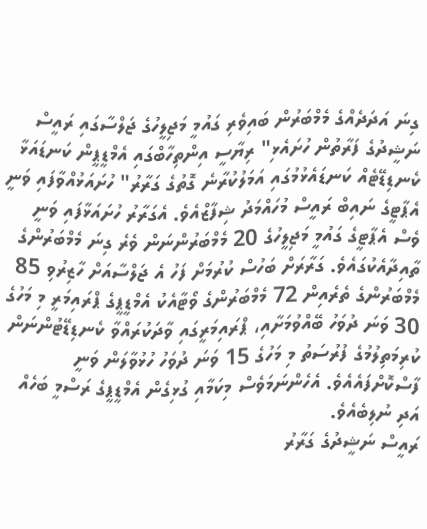ގިނަ އަދަދެއްގެ މެމްބަރުން ބައިވެރި ގައުމީ މަޖިލީހުގެ ޖަލްސާގައި ރައީސް ނަޝީދުގެ ފަރާތުން ހުށައެޅި" ރިޔާސީ އިންތިހާބްގައި އެމްޑީޕީން ކަނޑައަޅާ ކެނޑިޑޭޓެއް ކަނޑައެޅުމުގައި އަމަލުކުރާނެ ގޮތުގެ ގަރާރު" ހުށައަޅުއްވާފައި ވަނީ އެޕާޓީގެ ނައިބް ރައީސް މުހައްމަދު ޝިފާޒްއެވެ. އެގަރާރު ހުށައަޅާފައި ވަނީ ވެސް އެޕާޓީގެ ގައުމީ މަޖިލީހުގެ 20 މެމްބަރުންނަން ވެރެ ގިނަ މެމްބަރުންގެ ތާއިދާއެކުގައެވެ. ގަރާރަށް ބަހުސް ކުރުމަށް ފަހު އެ ޖަލްސާއަށް ހާޒިރުވި 85 މެމްބަރުންގެ ތެރެއިން 72 މެމްބަރުންގެ ވޯޓާއެކު އެމްޑީޕީގެ ޕްރައިމަރީ މި މަހުގެ 30 ވަނަ ދުވަހު ބޭއްވުމަށާއި، ޕްރައިމަރީގައި ވާދަކުރައްވާ ކެނޑިޑޭޓުންނަން ކުރިމަތިލުމުގެ ފުރުސަތު މި މަހުގެ 15 ވަނަ ދުވަހު ހުޅުވާލަން ވަނީ ފާސްކޮށްފައެއެވެ. އެހެންނަމަވެސް މިކަމާއި ގުޅިގެން އެމްޑީޕީގެ ރަސްމީ ބަހެއް އަދި ނުލިބެއެވެ.
ރައީސް ނަޝީދުގެ ގަރާރު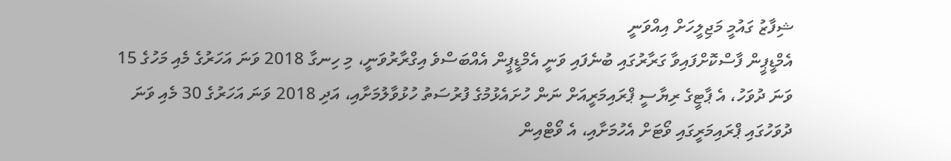ޝިފާޒު ގައުމީ މަޖިލީހަށް އިއްވަނީ
އެމްޑީޕީން ފާސްކޮށްފައިވާ ގަރާރުގައި ބުނެފައި ވަނީ އެމްޑީޕީން އެއްބަސްވެ އިގްރާރުވަނީ، މި ހިނގާ 2018 ވަނަ އަހަރުގެ މެއި މަހުގެ 15 ވަނަ ދުވަހު، އެ ޕާޓީގެ ރިޔާސީ ޕްރައިމަރީއަށް ނަން ހުށައެޅުމުގެ ފުރުސަތު ހުޅުވާލުމަށާއި، އަދި 2018 ވަނަ އަހަރުގެ 30 މެއި ވަނަ ދުވަހުގައި ޕްރައިމަރީގައި ވޯޓަށް އެހުމަށާއި، އެ ވޯޓްއިން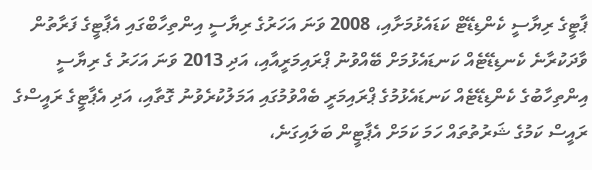ޕާޓީގެ ރިޔާސީ ކެންޑިޑޭޓް ކަޑައެޅުމަށާއި، 2008 ވަނަ އަހަރުގެ ރިޔާސީ އިންތިހާބްގައި އެޕާޓީގެ ފަރާތުން ވާދަކުރާނެ ކެނޑިޑޭޓެއް ކަނޑައެޅުމަށް ބޭއްވުނު ޕްރައިމަރީއާއި، އަދި 2013 ވަނަ އަހަރު ގެ ރިޔާސީ އިންތިހާބުގެ ކެންޑިޑޭޓެއް ކަނޑައެޅުމުގެ ޕްރައިމަރީ ބެއްވުމުގައި އަމަލުކުރެވުނު ގޮތާއި، އަދި އެޕާޓީގެ ރައީސްގެ ރައީސް ކަމުގެ ޝަރުތުތައް ހަމަ ކަމަށް އެޕާޓީން ބަލައިގަނެ،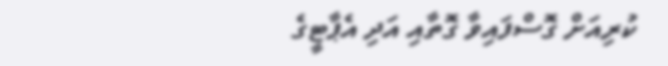ކުރިއަށް ގޮސްފައިވާ ގޮތާއި އަދި އެޕާޓީގެ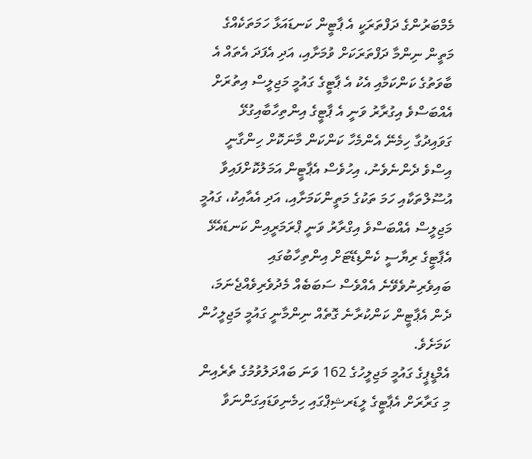މެމްބަރުންގެ ދަފްތަރަކީ އެ ޕާޓީން ކަނޑައަޅާ ހަމަތަކެއްގެ މަތީން ނިންމާ ދަފްތަރަކަށް ވުމަށާއި، އަދި އެފަދަ އެތައް އެ ބާވަތުގެ ކަންކަމާއި އެކު އެ ޕާޓީގެ ގައުމީ މަޖިލީސް އިތުރަށް އެއްބަސްވެ އިގުރާރު ވަނީ އެ ޕާޓީގެ އިންތިހާބާއިގުޅޭ ގަވައިދުގާ ހިމެނޭ އެންމެހާ ކަންކަން މާނަކޮށް ހިންގާނީ އިސްވެ ދެންނެވެނު، އިހުވެސް އެޕާޓީން އަމަލުކޮށްފައިވާ އުސޫލްތަކާއި ހަމަ ތަކުގެ މަތީންކަމަށާއި، އަދި އެއާއިކު، ގައުމީ މަޖިލީސް އެއްބަސްވެ އިގްރާރު ވަނީ ޕްރަމަރީއިން ކަނޑައެޅޭ އެޕާޓީގެ ރިޔާސީ ކެންޑިޑޭޓަށް އިންތިހާބުގައި ބައިވެރިނުވެވޭނެ އެއްވެސް ސަބަބެއް މެދުވެރިވެއްޖެނަމަ، ދެން އެޕާޓީން ކަންކުރާނެ ގޮތެއް ނިންމާނީ ގައުމީ މަޖިލީހުން ކަމަށެވެ.
އެމްޑީޕީގެ ގައުމީ މަޖިލީހުގެ 162 ވަނަ ބައްދަލުވުމުގެ ތެރެއިން
މި ގަރާރަށް އެޕާޓީގެ ލީޑަރޝިޕްގައި ހިމެނިވަޑައިގަންނަވާ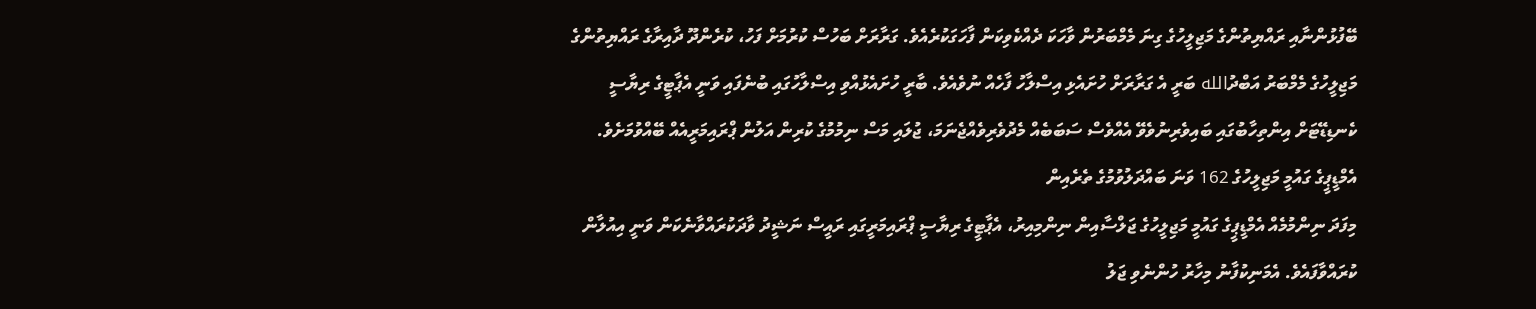ބޭފުޅުންނާއި ރައްޔިތުންގެ މަޖިލީހުގެ ގިނަ މެމްބަރުން ވާހަކަ ދެއްކެވިކަން ފާހަގަކުރެއެވެ. ގަރާރަށް ބަހުސް ކުރުމަށް ފަހު، ކުރެންދޫ ދާއިރާގެ ރައްޔިތުންގެ މަޖިލީހުގެ މެމްބަރު އަބްދުالله ބަރީ އެ ގަރާރަށް ހުށައެޅި އިސްލާހު ފާހެއް ނުވެއެވެ. ބާރީ ހުށައެޅުއްވި އިސްލާހުގައި ބުނެފައި ވަނީ އެޕާޓީގެ ރިޔާސީ ކެނޑިޑޭޓަށް އިންތިހާބުގައި ބައިވެރިނުވެވޭ އެއްވެސް ސަބަބެއް މެދުވެރިވެއްޖެނަމަ، ޖުލައި މަސް ނިމުމުގެ ކުރިން އަލުން ޕްރައިމަރީއެއް ބޭއްވުމަށެވެ.
އެމްޑީޕީގެ ގައުމީ މަޖިލީހުގެ 162 ވަނަ ބައްދަލުވުމުގެ ތެރެއިން
މިފަދަ ނިންމުމެއް އެމްޑީޕީގެ ގައުމީ މަޖިލީހުގެ ޖަލްސާއިން ނިންމިއިރު، އެޕާޓީގެ ރިޔާސީ ޕްރައިމަރީގައި ރައީސް ނަޝީދު ވާދަކުރައްވާނެކަން ވަނީ އިއުލާން ކުރައްވާފައެވެ. އެމަނިކުފާނު މިހާރު ހުންނެވި ޖަލު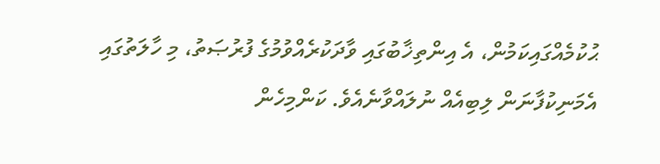ޙުކުމެއްގައިކަމުން، އެ އިންތިޚާބުގައި ވާދަކުރެއްވުމުގެ ފުރުޞަތު، މި ހާލަތުގައި އެމަނިކުފާނަން ލިބިއެއް ނުލައްވާނެއެވެ. ކަންމިހެން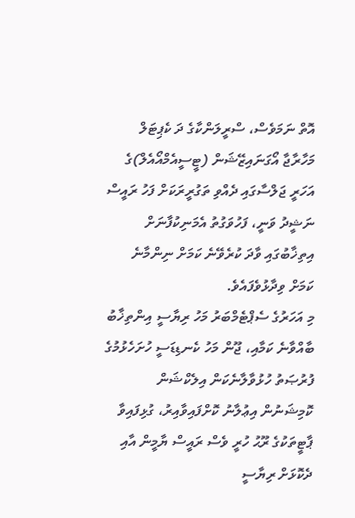އޮތް ނަމަވެސް، ސްރީލަންކާގެ ދަ ކެޕިޓަލް މަހާރާޖާ އޯގަނައިޒޭޝަން (ޓީސީއެމްއޯއެލް)ގެ އަހަރީ ޖަލްސާގައި ދެއްވި ތަގުރީރަކަށް ފަހު ރައީސް ނަޝީދު ވަނީ، ފަހުވަގުތު އެމަނިކުފާނަށް އިތިޚާބުގައި ވާދަ ކުރެވޭނެ ކަމަށް ނިންމާނެ ކަމަށް ވިދާޅުވެފައެވެ.
މި އަހަރުގެ ސެޕްޓެމްބަރު މަހު ރިޔާސީ އިންތިޚާބު ބާއްވާނެ ކަމާއި، ޖޫން މަހު ކެނޑިޑަސީ ހުށަހެޅުމުގެ ފުރުޞަތު ހުޅުވާލާނެކަން އިލެކްޝަން ކޮމިޝަނުން އިޢުލާނު ކޮށްފައިވާއިރު، ގުޅިފައިވާ ޕާޓީތަކުގެ ރޫޙު ހުރީ ވެސް ރައީސް ޔާމީން އާއި ދެކޮޅަށް ރިޔާސީ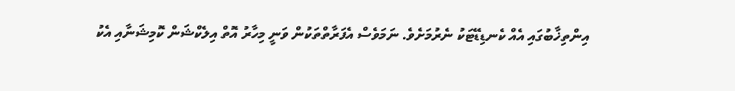އިންތިޚާބުގައި އެއް ކެނޑިޑޭޓަކު ނެރުމަށެވެ. ނަމަވެސް އެފަރާތްތަކުން ވަނީ މިހާރު އޮތް އިލެކްޝަން ކޮމިޝަނާއި އެކު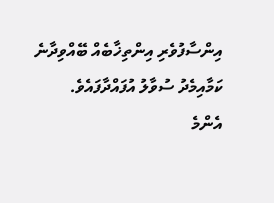އިންސާފުވެރި އިންތިޚާބެއް ބޭއްވިދާނެ ކަމާއިމެދު ސުވާލު އުފައްދާފައެވެ.
އެންމެ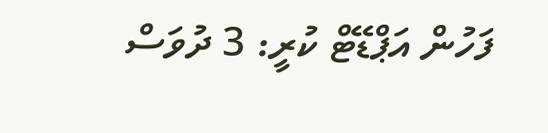ފަހުން އަޕްޑޭޓް ކުރީ: 3 ދުވަސް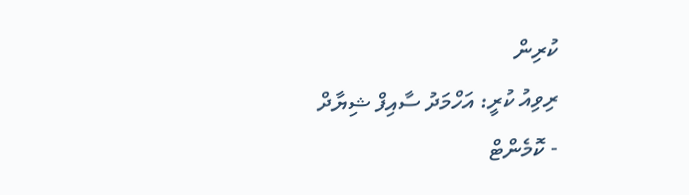ކުރިން
ރިވިއު ކުރީ: އަހްމަދު ސާއިފް ޝިޔާދް
- ކޮމެންޓް